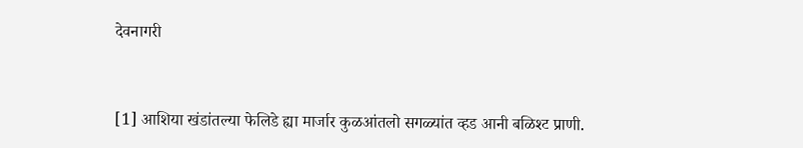देवनागरी



[1] आशिया खंडांतल्या फेलिडे ह्या मार्जार कुळआंतलो सगळ्यांत व्हड आनी बळिश्ट प्राणी.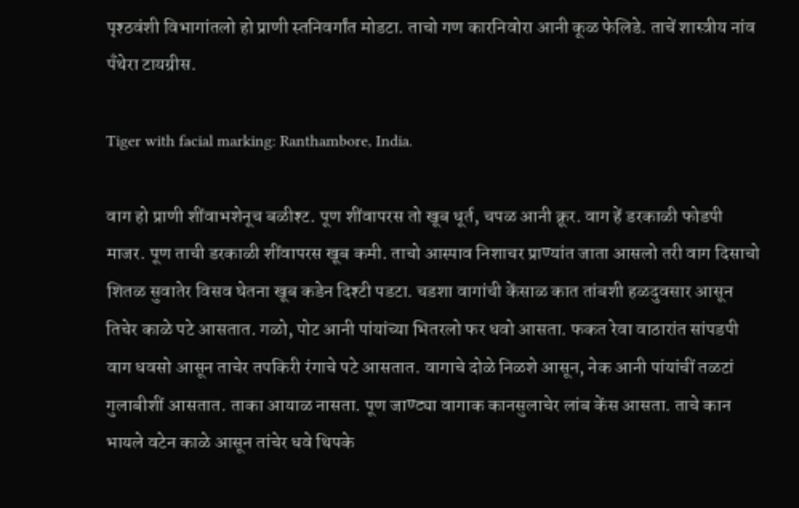पृश्ठवंशी विभागांतलो हो प्राणी स्तनिवर्गांत मोडटा. ताचो गण कारनिवोरा आनी कूळ फेलिडे. ताचें शास्त्रीय नांव पँथेरा टायग्रीस.

Tiger with facial marking: Ranthambore, India.

वाग हो प्राणी शींवाभशेनूच बळीश्ट. पूण शींवापरस तो खूब धूर्त, चपळ आनी क्रूर. वाग हें डरकाळी फोडपी माजर. पूण ताची डरकाळी शींवापरस खूब कमी. ताचो आस्पाव निशाचर प्राण्यांत जाता आसलो तरी वाग दिसाचो शितळ सुवातेर विसव घेतना खूब कडेन दिश्टी पडटा. चडशा वागांची केंसाळ कात तांबशी हळदुवसार आसून तिचेर काळे पटे आसतात. गळो, पोट आनी पांयांच्या भितरलो फर धवो आसता. फकत रेवा वाठारांत सांपडपी वाग धवसो आसून ताचेर तपकिरी रंगाचे पटे आसतात. वागाचे दोळे निळशे आसून, नेक आनी पांयांचीं तळटां गुलाबीशीं आसतात. ताका आयाळ नासता. पूण जाण्ट्या वागाक कानसुलाचेर लांब केंस आसता. ताचे कान भायले वटेन काळे आसून तांचेर धवे थिपके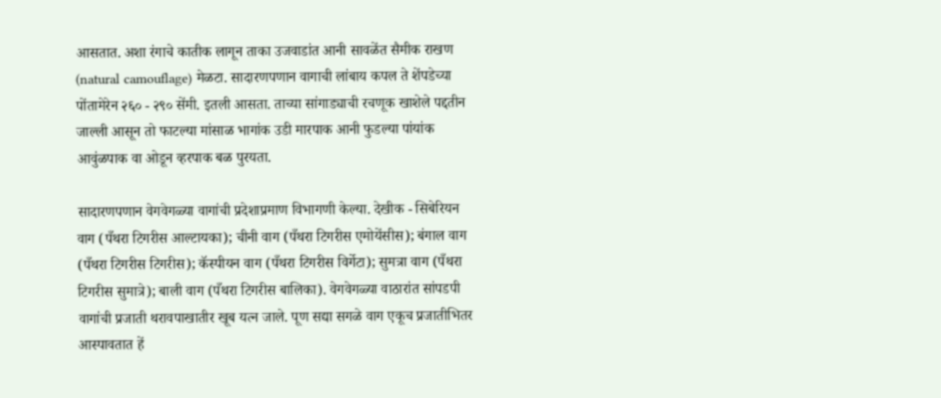आसतात. अशा रंगाचे कातीक लागून ताका उजवाडांत आनी सावळेंत सैमीक राखण (natural camouflage) मेळटा. सादारणपणान वागाची लांबाय कपल ते शेंपडेच्या पोंतामेरेन २६० - २९० सेंमी. इतली आसता. ताच्या सांगाड्याची रचणूक खाशेले पद्दतीन जाल्ली आसून तो फाटल्या मांसाळ भागांक उडी मारपाक आनी फुडल्या पांयांक आवुंळपाक वा ओडून व्हरपाक बळ पुरयता.

सादारणपणान वेगवेगळ्या वागांची प्रदेशाप्रमाण विभागणी केल्या. देखीक - सिबेरियन वाग (पँथरा टिगरीस आल्टायका); चीनी वाग (पँथरा टिगरीस एमोयेंसीस); बंगाल वाग (पँथरा टिगरीस टिगरीस); कॅस्पीयन वाग (पँथरा टिगरीस विर्गेटा); सुमत्रा वाग (पँथरा टिगरीस सुमात्रे); बाली वाग (पँथरा टिगरीस बालिका). वेगवेगळ्या वाठारांत सांपडपी वागांची प्रजाती थरावपाखातीर खूब यत्न जाले. पूण सद्या सगळे वाग एकूच प्रजातीभितर आस्पावतात हें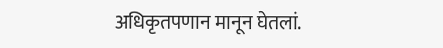अधिकृतपणान मानून घेतलां.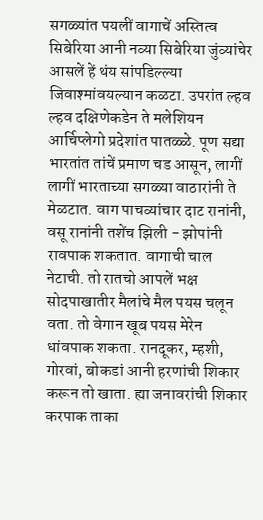सगळ्यांत पयलीं वागाचें अस्तित्व सिबेरिया आनी नव्या सिबेरिया जुंव्यांचेर आसलें हें थंय सांपडिल्ल्या जिवाश्मांवयल्यान कळटा. उपरांत ल्हव ल्हव दक्षिणेकडेन ते मलेशियन आर्चिप्लेगो प्रदेशांत पातळ्ळे. पूण सद्या भारतांत तांचें प्रमाण चड आसून, लागीं लागीं भारताच्या सगळ्या वाठारांनी ते मेळटात. वाग पाचव्यांचार दाट रानांनी, वसू रानांनी तशेंच झिली - झोपांनी रावपाक शकतात. वागाची चाल नेटाची. तो रातचो आपलें भक्ष सोदपाखातीर मैलांचे मैल पयस चलून वता. तो वेगान खूब पयस मेरेन धांवपाक शकता. रानदूकर, म्हशी, गोरवां, बोकडां आनी हरणांची शिकार करून तो खाता. ह्या जनावरांची शिकार करपाक ताका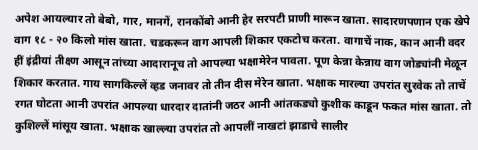अपेश आयल्यार तो बेबो, गार, मानगें, रानकोंबो आनी हेर सरपटी प्राणी मारून खाता. सादारणपणान एक खेपे वाग १८ - २० किलो मांस खाता. चडकरून वाग आपली शिकार एकटोच करता. वागाचें नाक, कान आनी वदर हीं इंद्रीयां तीक्ष्ण आसून तांच्या आदारानूच तो आपल्या भक्षामेरेन पावता. पूण केन्ना केन्नाय वाग जोड्यांनी मेळून शिकार करतात. गाय सागकिल्लें व्हड जनावर तो तीन दीस मेरेन खाता. भक्षाक मारल्या उपरांत सुरवेक तो ताचें रगत घोटता आनी उपरांत आपल्या धारदार दातांनी जठर आनी आंतकड्यो कुशीक काडून फकत मांस खाता. तो कुशिल्लें मांसूय खाता. भक्षाक खाल्ल्या उपरांत तो आपलीं नाखटां झाडाचे सालीर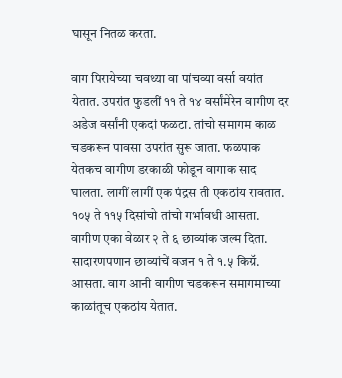घासून नितळ करता.

वाग पिरायेच्या चवथ्या वा पांचव्या वर्सा वयांत येतात. उपरांत फुडलीं ११ ते १४ वर्सांमेरेन वागीण दर अडेज वर्सांनी एकदां फळटा. तांचो समागम काळ चडकरून पावसा उपरांत सुरू जाता. फळपाक येतकच वागीण डरकाळी फोडून वागाक साद घालता. लागीं लागीं एक पंद्रस ती एकठांय रावतात. १०५ ते ११५ दिसांचो तांचो गर्भावधी आसता. वागीण एका वेळार २ ते ६ छाव्यांक जल्म दिता. सादारणपणान छाव्यांचें वजन १ ते १.५ किग्रॅ. आसता. वाग आनी वागीण चडकरून समागमाच्या काळांतूच एकठांय येतात.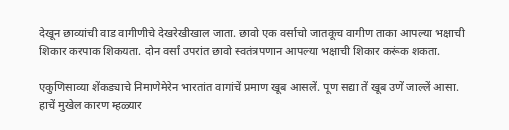देखून छाव्यांची वाड वागीणीचे देखरेखीखाल जाता. छावो एक वर्साचो जातकूच वागीण ताका आपल्या भक्षाची शिकार करपाक शिकयता. दोन वर्सां उपरांत छावो स्वतंत्रपणान आपल्या भक्षाची शिकार करूंक शकता.

एकुणिसाव्या शेंकड्याचे निमाणेमेरेन भारतांत वागांचें प्रमाण खूब आसलें. पूण सद्या तें खूब उणें जाल्लें आसा. हाचें मुखेल कारण म्हळ्यार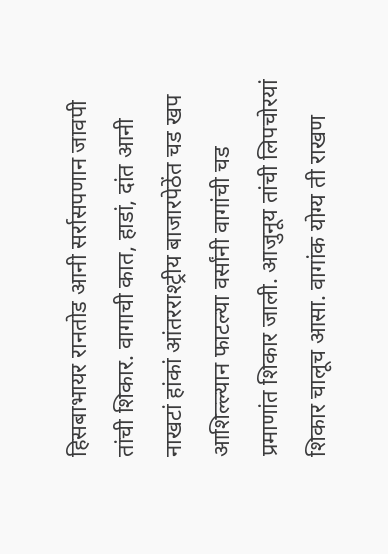हिसबाभायर रानतोड आनी सर्रासपणान जावपी तांची शिकार. वागाची कात, हाडां, दांत आनी नाखटां हांकां आंतरराश्ट्रीय बाजारपेठेंत चड खप आशिल्ल्यान फाटल्या वर्सांनी वागांची चड प्रमाणांत शिकार जाली. आजुनूय तांची लिपचोरयां शिकार चालूच आसा. वागांक योग्य ती राखण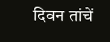दिवन तांचें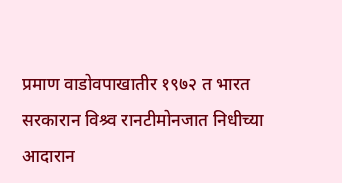प्रमाण वाडोवपाखातीर १९७२ त भारत सरकारान विश्र्व रानटीमोनजात निधीच्या आदारान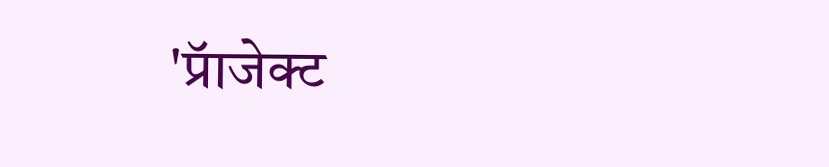'प्रॅाजेक्ट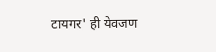टायगर' ही येवजण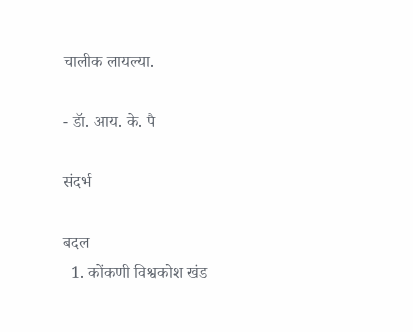चालीक लायल्या.

- डॅा. आय. के. पै

संदर्भ

बदल
  1. कोंकणी विश्वकोश खंड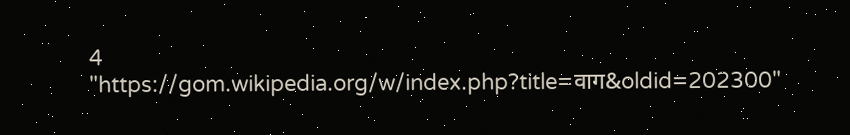4
"https://gom.wikipedia.org/w/index.php?title=वाग&oldid=202300"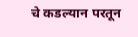चे कडल्यान परतून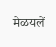मेळयलें